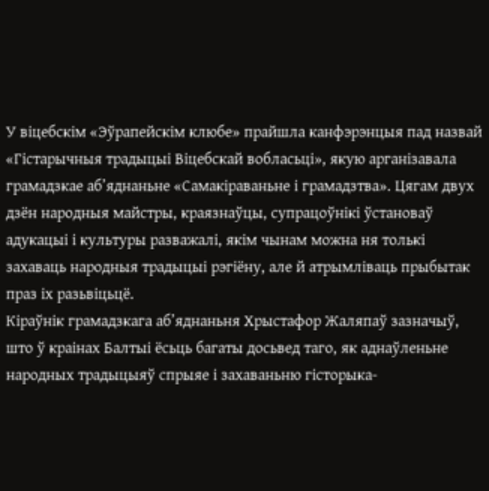У віцебскім «Эўрапейскім клюбе» прайшла канфэрэнцыя пад назвай «Гістарычныя традыцыі Віцебскай вобласьці», якую арганізавала грамадзкае аб’яднаньне «Самакіраваньне і грамадзтва». Цягам двух дзён народныя майстры, краязнаўцы, супрацоўнікі ўстановаў адукацыі і культуры разважалі, якім чынам можна ня толькі захаваць народныя традыцыі рэгіёну, але й атрымліваць прыбытак праз іх разьвіцьцё.
Кіраўнік грамадзкага аб’яднаньня Хрыстафор Жаляпаў зазначыў, што ў краінах Балтыі ёсьць багаты досьвед таго, як аднаўленьне народных традыцыяў спрыяе і захаваньню гісторыка-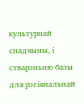культурнай спадчыны, і стварэньню базы для рэгіянальнай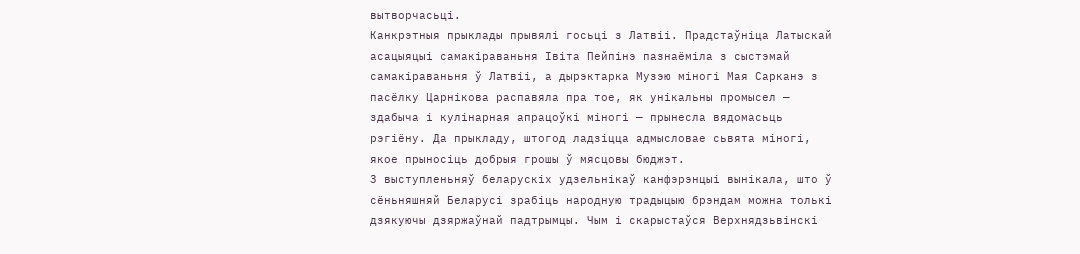вытворчасьці.
Канкрэтныя прыклады прывялі госьці з Латвіі. Прадстаўніца Латыскай асацыяцыі самакіраваньня Івіта Пейпінэ пазнаёміла з сыстэмай самакіраваньня ў Латвіі, а дырэктарка Музэю міногі Мая Сарканэ з пасёлку Царнікова распавяла пра тое, як унікальны промысел — здабыча і кулінарная апрацоўкі міногі — прынесла вядомасьць рэгіёну. Да прыкладу, штогод ладзіцца адмысловае сьвята міногі, якое прыносіць добрыя грошы ў мясцовы бюджэт.
З выступленьняў беларускіх удзельнікаў канфэрэнцыі вынікала, што ў сёньняшняй Беларусі зрабіць народную традыцыю брэндам можна толькі дзякуючы дзяржаўнай падтрымцы. Чым і скарыстаўся Верхнядзьвінскі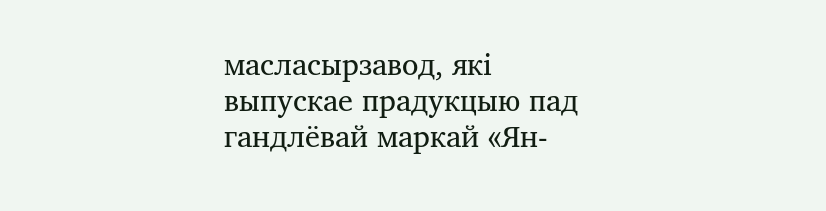масласырзавод, які выпускае прадукцыю пад гандлёвай маркай «Ян-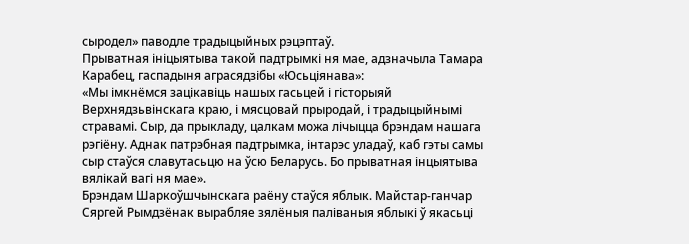сыродел» паводле традыцыйных рэцэптаў.
Прыватная ініцыятыва такой падтрымкі ня мае, адзначыла Тамара Карабец, гаспадыня аграсядзібы «Юсьціянава»:
«Мы імкнёмся зацікавіць нашых гасьцей і гісторыяй Верхнядзьвінскага краю, і мясцовай прыродай, і традыцыйнымі стравамі. Сыр, да прыкладу, цалкам можа лічыцца брэндам нашага рэгіёну. Аднак патрэбная падтрымка, інтарэс уладаў, каб гэты самы сыр стаўся славутасьцю на ўсю Беларусь. Бо прыватная інцыятыва вялікай вагі ня мае».
Брэндам Шаркоўшчынскага раёну стаўся яблык. Майстар-ганчар Сяргей Рымдзёнак вырабляе зялёныя паліваныя яблыкі ў якасьці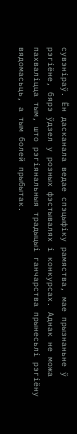сувэніраў. Ён дасканала ведае спэцыфіку рамяства, мае прызнаньне ў рэгіёне, бярэ ўдзел у розных фэстывалях і конкурсах. Аднак не можа пахваліцца тым, што рэгіянальныя традыцыі ганчарства прынесьлі рэгіёну вядомасьць, а тым болей прыбытак.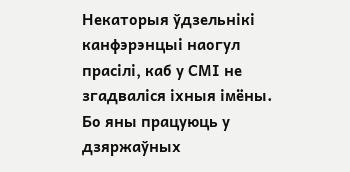Некаторыя ўдзельнікі канфэрэнцыі наогул прасілі, каб у СМІ не згадваліся іхныя імёны. Бо яны працуюць у дзяржаўных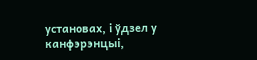установах, і ўдзел у канфэрэнцыі,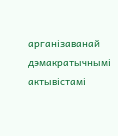арганізаванай дэмакратычнымі актывістамі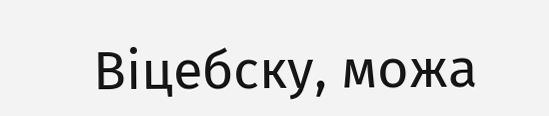Віцебску, можа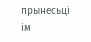прынесьці ім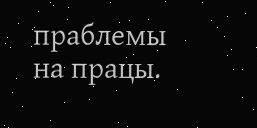праблемы на працы.